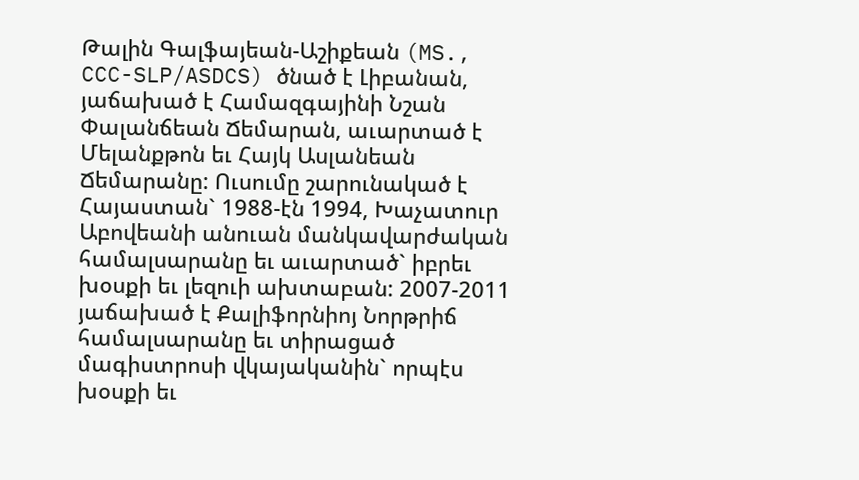Թալին Գալֆայեան-Աշիքեան (MS., CCC-SLP/ASDCS) ծնած է Լիբանան, յաճախած է Համազգայինի Նշան Փալանճեան Ճեմարան, աւարտած է Մելանքթոն եւ Հայկ Ասլանեան Ճեմարանը: Ուսումը շարունակած է Հայաստան` 1988-էն 1994, Խաչատուր Աբովեանի անուան մանկավարժական համալսարանը եւ աւարտած` իբրեւ խօսքի եւ լեզուի ախտաբան: 2007-2011 յաճախած է Քալիֆորնիոյ Նորթրիճ համալսարանը եւ տիրացած մագիստրոսի վկայականին` որպէս խօսքի եւ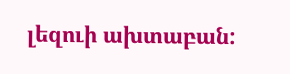լեզուի ախտաբան: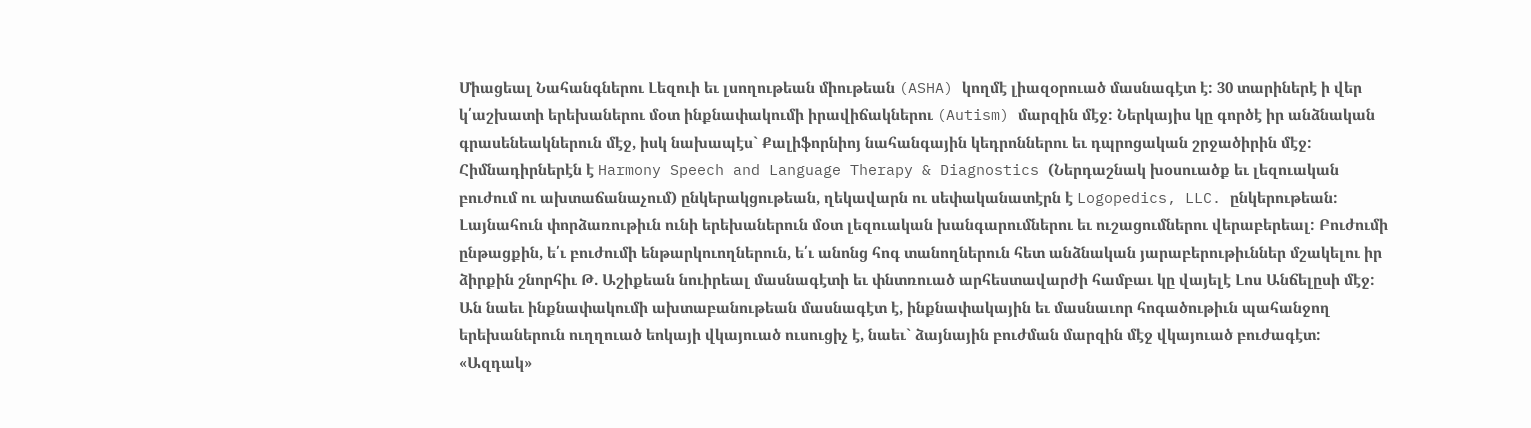Միացեալ Նահանգներու Լեզուի եւ լսողութեան միութեան (ASHA) կողմէ լիազօրուած մասնագէտ է: 30 տարիներէ ի վեր կ՛աշխատի երեխաներու մօտ ինքնափակումի իրավիճակներու (Autism) մարզին մէջ: Ներկայիս կը գործէ իր անձնական գրասենեակներուն մէջ, իսկ նախապէս` Քալիֆորնիոյ նահանգային կեդրոններու եւ դպրոցական շրջածիրին մէջ:
Հիմնադիրներէն է Harmony Speech and Language Therapy & Diagnostics (Ներդաշնակ խօսուածք եւ լեզուական բուժում ու ախտաճանաչում) ընկերակցութեան, ղեկավարն ու սեփականատէրն է Logopedics, LLC. ընկերութեան:
Լայնահուն փորձառութիւն ունի երեխաներուն մօտ լեզուական խանգարումներու եւ ուշացումներու վերաբերեալ: Բուժումի ընթացքին, ե՛ւ բուժումի ենթարկուողներուն, ե՛ւ անոնց հոգ տանողներուն հետ անձնական յարաբերութիւններ մշակելու իր ձիրքին շնորհիւ Թ. Աշիքեան նուիրեալ մասնագէտի եւ փնտռուած արհեստավարժի համբաւ կը վայելէ Լոս Անճելըսի մէջ: Ան նաեւ ինքնափակումի ախտաբանութեան մասնագէտ է, ինքնափակային եւ մասնաւոր հոգածութիւն պահանջող երեխաներուն ուղղուած եոկայի վկայուած ուսուցիչ է, նաեւ` ձայնային բուժման մարզին մէջ վկայուած բուժագէտ:
«Ազդակ»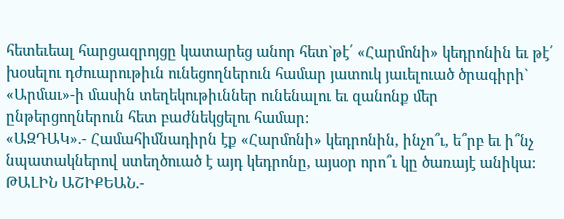հետեւեալ հարցազրոյցը կատարեց անոր հետ`թէ՛ «Հարմոնի» կեդրոնին եւ թէ՛ խօսելու դժուարութիւն ունեցողներուն համար յատուկ յաւելուած ծրագիրի` «Արմաւ»-ի մասին տեղեկութիւններ ունենալու եւ զանոնք մեր ընթերցողներուն հետ բաժնեկցելու համար:
«ԱԶԴԱԿ».- Համահիմնադիրն էք «Հարմոնի» կեդրոնին, ինչո՞ւ, ե՞րբ եւ ի՞նչ նպատակներով ստեղծուած է այդ կեդրոնը, այսօր որո՞ւ կը ծառայէ անիկա:
ԹԱԼԻՆ ԱՇԻՔԵԱՆ.-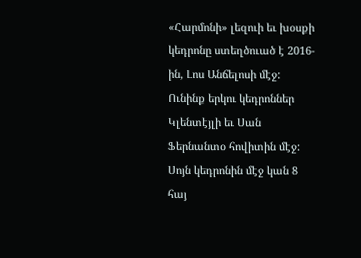«Հարմոնի» լեզուի եւ խօսքի կեդրոնը ստեղծուած է 2016-ին, Լոս Անճելոսի մէջ: Ունինք երկու կեդրոններ Կլենտէյլի եւ Սան Ֆերնանտօ հովիտին մէջ:
Սոյն կեդրոնին մէջ կան 8 հայ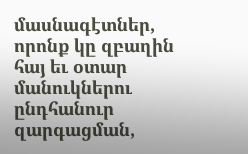մասնագէտներ, որոնք կը զբաղին հայ եւ օտար մանուկներու ընդհանուր զարգացման,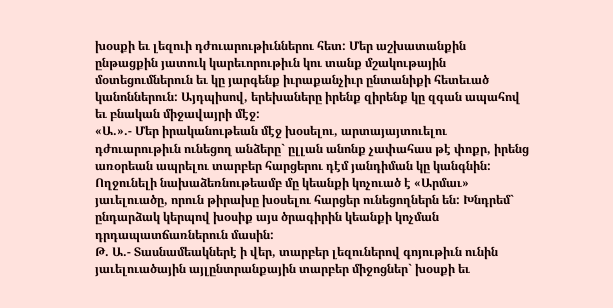խօսքի եւ լեզուի դժուարութիւններու հետ: Մեր աշխատանքին ընթացքին յատուկ կարեւորութիւն կու տանք մշակութային մօտեցումներուն եւ կը յարգենք իւրաքանչիւր ընտանիքի հետեւած կանոններուն: Այդպիսով, երեխաները իրենք զիրենք կը զգան ապահով եւ բնական միջավայրի մէջ:
«Ա.».- Մեր իրականութեան մէջ խօսելու, արտայայտուելու դժուարութիւն ունեցող անձերը` ըլլան անոնք չափահաս թէ փոքր, իրենց առօրեան ապրելու տարբեր հարցերու դէմ յանդիման կը կանգնին: Ողջունելի նախաձեռնութեամբ մը կեանքի կոչուած է «Արմաւ» յաւելուածը, որուն թիրախը խօսելու հարցեր ունեցողներն են: Խնդրեմ` ընդարձակ կերպով խօսիք այս ծրագիրին կեանքի կոչման դրդապատճառներուն մասին:
Թ. Ա.- Տասնամեակներէ ի վեր, տարբեր լեզուներով գոյութիւն ունին յաւելուածային այլընտրանքային տարբեր միջոցներ` խօսքի եւ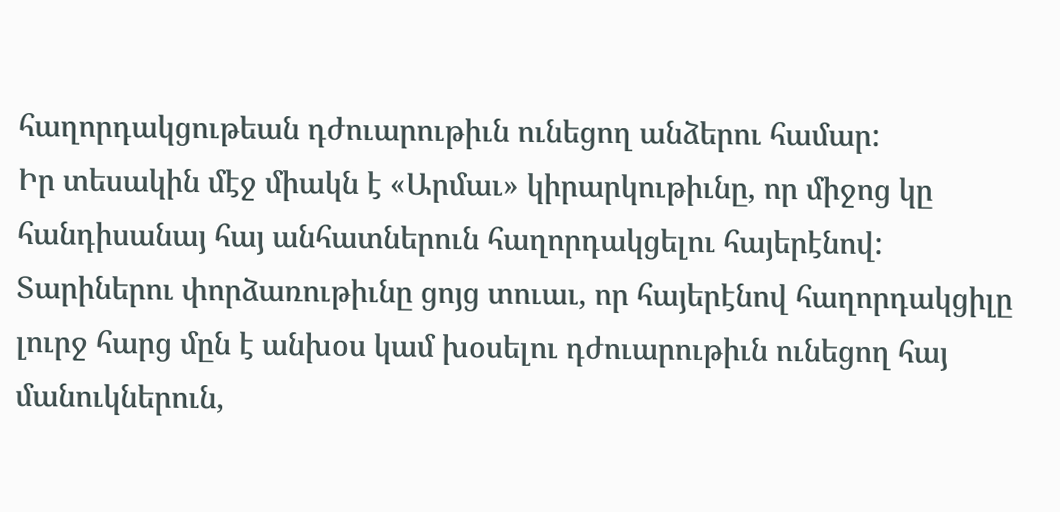հաղորդակցութեան դժուարութիւն ունեցող անձերու համար:
Իր տեսակին մէջ միակն է «Արմաւ» կիրարկութիւնը, որ միջոց կը հանդիսանայ հայ անհատներուն հաղորդակցելու հայերէնով:
Տարիներու փորձառութիւնը ցոյց տուաւ, որ հայերէնով հաղորդակցիլը լուրջ հարց մըն է անխօս կամ խօսելու դժուարութիւն ունեցող հայ մանուկներուն,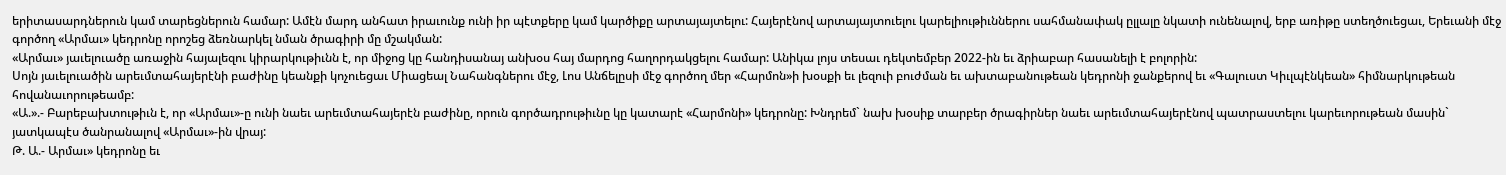երիտասարդներուն կամ տարեցներուն համար: Ամէն մարդ անհատ իրաւունք ունի իր պէտքերը կամ կարծիքը արտայայտելու: Հայերէնով արտայայտուելու կարելիութիւններու սահմանափակ ըլլալը նկատի ունենալով, երբ առիթը ստեղծուեցաւ, Երեւանի մէջ գործող «Արմաւ» կեդրոնը որոշեց ձեռնարկել նման ծրագիրի մը մշակման:
«Արմաւ» յաւելուածը առաջին հայալեզու կիրարկութիւնն է, որ միջոց կը հանդիսանայ անխօս հայ մարդոց հաղորդակցելու համար: Անիկա լոյս տեսաւ դեկտեմբեր 2022-ին եւ ձրիաբար հասանելի է բոլորին:
Սոյն յաւելուածին արեւմտահայերէնի բաժինը կեանքի կոչուեցաւ Միացեալ Նահանգներու մէջ, Լոս Անճելըսի մէջ գործող մեր «Հարմոն»ի խօսքի եւ լեզուի բուժման եւ ախտաբանութեան կեդրոնի ջանքերով եւ «Գալուստ Կիւլպէնկեան» հիմնարկութեան հովանաւորութեամբ:
«Ա.».- Բարեբախտութիւն է, որ «Արմաւ»-ը ունի նաեւ արեւմտահայերէն բաժինը, որուն գործադրութիւնը կը կատարէ «Հարմոնի» կեդրոնը: Խնդրեմ` նախ խօսիք տարբեր ծրագիրներ նաեւ արեւմտահայերէնով պատրաստելու կարեւորութեան մասին` յատկապէս ծանրանալով «Արմաւ»-ին վրայ:
Թ. Ա.- Արմաւ» կեդրոնը եւ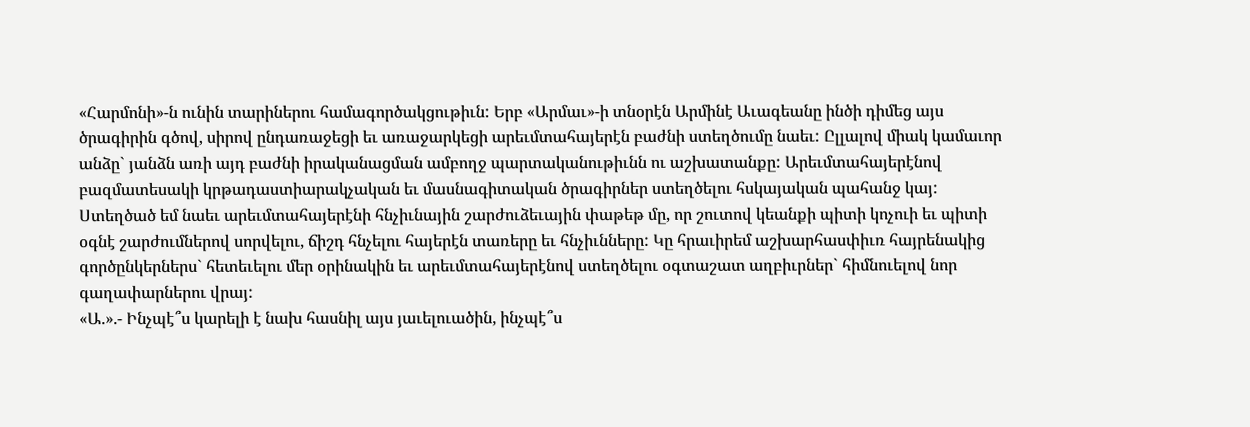«Հարմոնի»-ն ունին տարիներու համագործակցութիւն: Երբ «Արմաւ»-ի տնօրէն Արմինէ Աւագեանը ինծի դիմեց այս ծրագիրին գծով, սիրով ընդառաջեցի եւ առաջարկեցի արեւմտահայերէն բաժնի ստեղծումը նաեւ: Ըլլալով միակ կամաւոր անձը` յանձն առի այդ բաժնի իրականացման ամբողջ պարտականութիւնն ու աշխատանքը: Արեւմտահայերէնով բազմատեսակի կրթադաստիարակչական եւ մասնագիտական ծրագիրներ ստեղծելու հսկայական պահանջ կայ: Ստեղծած եմ նաեւ արեւմտահայերէնի հնչիւնային շարժուձեւային փաթեթ մը, որ շուտով կեանքի պիտի կոչուի եւ պիտի օգնէ շարժումներով սորվելու, ճիշդ հնչելու հայերէն տառերը եւ հնչիւնները: Կը հրաւիրեմ աշխարհասփիւռ հայրենակից գործընկերներս` հետեւելու մեր օրինակին եւ արեւմտահայերէնով ստեղծելու օգտաշատ աղբիւրներ` հիմնուելով նոր գաղափարներու վրայ:
«Ա.».- Ինչպէ՞ս կարելի է նախ հասնիլ այս յաւելուածին, ինչպէ՞ս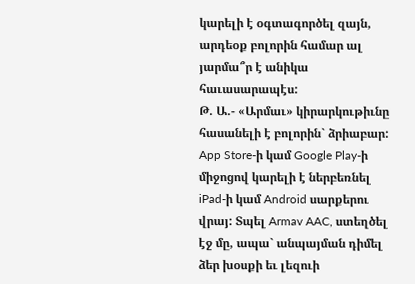կարելի է օգտագործել զայն, արդեօք բոլորին համար ալ յարմա՞ր է անիկա հաւասարապէս:
Թ. Ա.- «Արմաւ» կիրարկութիւնը հասանելի է բոլորին` ձրիաբար: App Store-ի կամ Google Play-ի միջոցով կարելի է ներբեռնել iPad-ի կամ Android սարքերու վրայ: Տպել Armav AAC, ստեղծել էջ մը, ապա` անպայման դիմել ձեր խօսքի եւ լեզուի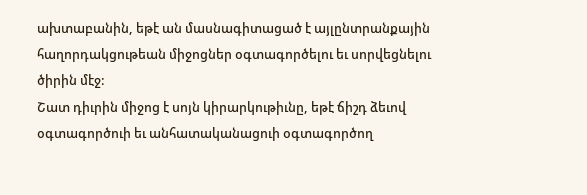ախտաբանին, եթէ ան մասնագիտացած է այլընտրանքային հաղորդակցութեան միջոցներ օգտագործելու եւ սորվեցնելու ծիրին մէջ:
Շատ դիւրին միջոց է սոյն կիրարկութիւնը, եթէ ճիշդ ձեւով օգտագործուի եւ անհատականացուի օգտագործող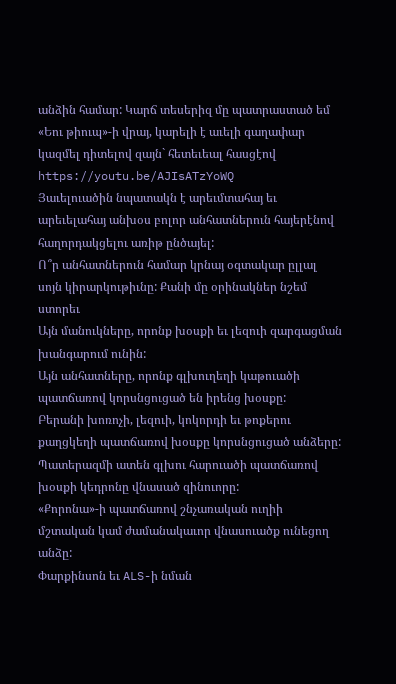անձին համար: Կարճ տեսերիզ մը պատրաստած եմ «Եու թիուպ»-ի վրայ, կարելի է աւելի գաղափար կազմել դիտելով զայն` հետեւեալ հասցէով https://youtu.be/AJIsATzYoWQ
Յաւելուածին նպատակն է արեւմտահայ եւ արեւելահայ անխօս բոլոր անհատներուն հայերէնով հաղորդակցելու առիթ ընծայել:
Ո՞ր անհատներուն համար կրնայ օգտակար ըլլալ սոյն կիրարկութիւնը: Քանի մը օրինակներ նշեմ ստորեւ
Այն մանուկները, որոնք խօսքի եւ լեզուի զարգացման խանգարում ունին:
Այն անհատները, որոնք գլխուղեղի կաթուածի պատճառով կորսնցուցած են իրենց խօսքը:
Բերանի խոռոչի, լեզուի, կոկորդի եւ թոքերու քաղցկեղի պատճառով խօսքը կորսնցուցած անձերը:
Պատերազմի ատեն գլխու հարուածի պատճառով խօսքի կեդրոնը վնասած զինուորը:
«Քորոնա»-ի պատճառով շնչառական ուղիի մշտական կամ ժամանակաւոր վնասուածք ունեցող անձը:
Փարքինսոն եւ ALS-ի նման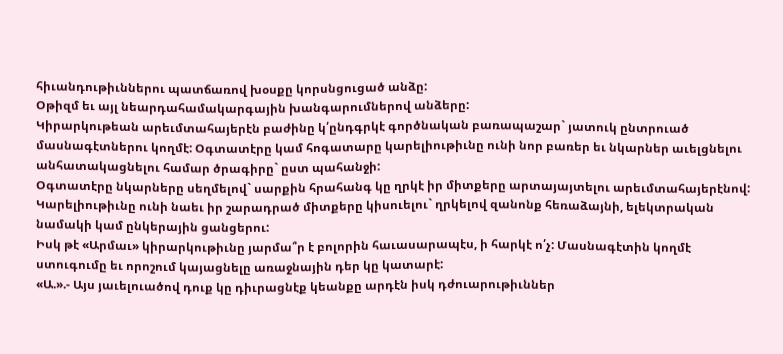հիւանդութիւններու պատճառով խօսքը կորսնցուցած անձը:
Օթիզմ եւ այլ նեարդահամակարգային խանգարումներով անձերը:
Կիրարկութեան արեւմտահայերէն բաժինը կ՛ընդգրկէ գործնական բառապաշար` յատուկ ընտրուած մասնագէտներու կողմէ: Օգտատէրը կամ հոգատարը կարելիութիւնը ունի նոր բառեր եւ նկարներ աւելցնելու անհատակացնելու համար ծրագիրը` ըստ պահանջի:
Օգտատէրը նկարները սեղմելով` սարքին հրահանգ կը ղրկէ իր միտքերը արտայայտելու արեւմտահայերէնով: Կարելիութիւնը ունի նաեւ իր շարադրած միտքերը կիսուելու` ղրկելով զանոնք հեռաձայնի, ելեկտրական նամակի կամ ընկերային ցանցերու:
Իսկ թէ «Արմաւ» կիրարկութիւնը յարմա՞ր է բոլորին հաւասարապէս, ի հարկէ ո՛չ: Մասնագէտին կողմէ ստուգումը եւ որոշում կայացնելը առաջնային դեր կը կատարէ:
«Ա.».- Այս յաւելուածով դուք կը դիւրացնէք կեանքը արդէն իսկ դժուարութիւններ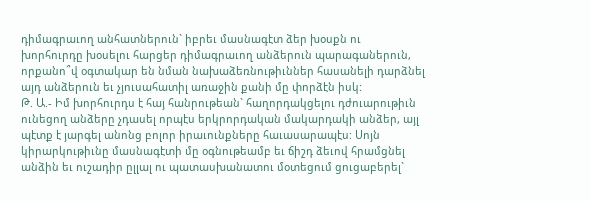դիմագրաւող անհատներուն` իբրեւ մասնագէտ ձեր խօսքն ու խորհուրդը խօսելու հարցեր դիմագրաւող անձերուն պարագաներուն, որքանո՞վ օգտակար են նման նախաձեռնութիւններ հասանելի դարձնել այդ անձերուն եւ չյուսահատիլ առաջին քանի մը փորձէն իսկ:
Թ. Ա.- Իմ խորհուրդս է հայ հանրութեան` հաղորդակցելու դժուարութիւն ունեցող անձերը չդասել որպէս երկրորդական մակարդակի անձեր, այլ պէտք է յարգել անոնց բոլոր իրաւունքները հաւասարապէս: Սոյն կիրարկութիւնը մասնագէտի մը օգնութեամբ եւ ճիշդ ձեւով հրամցնել անձին եւ ուշադիր ըլլալ ու պատասխանատու մօտեցում ցուցաբերել`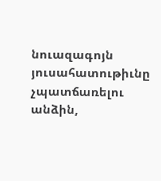նուազագոյն յուսահատութիւնը չպատճառելու անձին,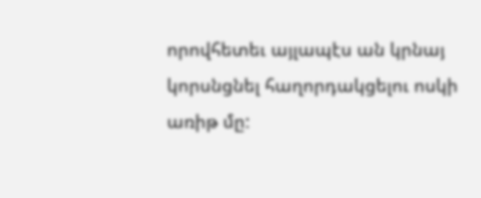որովհետեւ այլապէս ան կրնայ կորսնցնել հաղորդակցելու ոսկի առիթ մը: